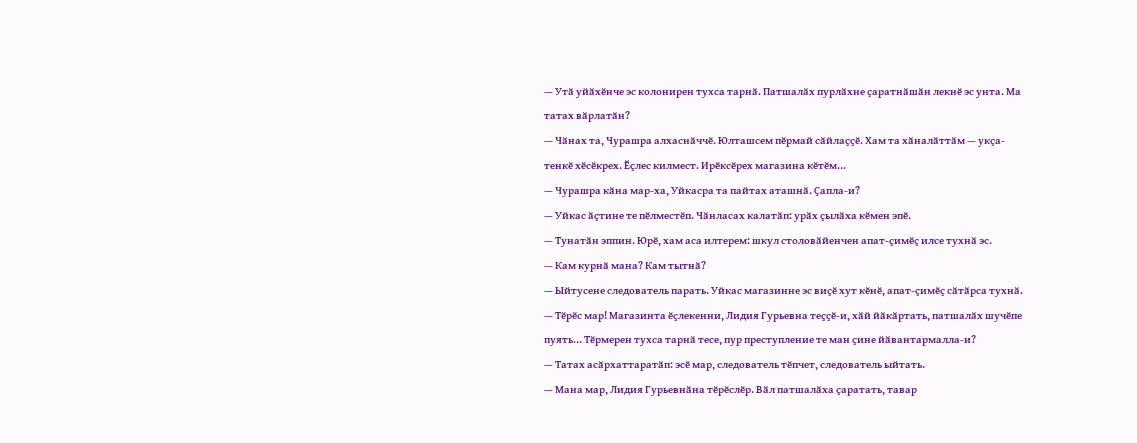— Утӑ уйӑхӗнче эс колонирен тухса тарнӑ. Патшалӑх пурлӑхне ҫаратнӑшӑн лекнӗ эс унта. Ма татах вӑрлатӑн?
— Чӑнах та, Чурашра алхаснӑччӗ. Юлташсем пӗрмай сӑйлаҫҫӗ. Хам та хӑналӑттӑм — укҫа-тенкӗ хӗсӗкрех. Ӗҫлес килмест. Ирӗксӗрех магазина кӗтӗм…
— Чурашра кӑна мар-ха, Уйкасра та пайтах аташнӑ. Ҫапла-и?
— Уйкас ӑҫтине те пӗлместӗп. Чӑнласах калатӑп: урӑх ҫылӑха кӗмен эпӗ.
— Тунатӑн эппин. Юрӗ, хам аса илтерем: шкул столовӑйенчен апат-ҫимӗҫ илсе тухнӑ эс.
— Кам курнӑ мана? Кам тытнӑ?
— Ыйтусене следователь парать. Уйкас магазинне эс виҫӗ хут кӗнӗ, апат-ҫимӗҫ сӑтӑрса тухнӑ.
— Тӗрӗс мар! Магазинта ӗҫлекенни, Лидия Гурьевна теҫҫӗ-и, хӑй йӑкӑртать, патшалӑх шучӗпе пуять… Тӗрмерен тухса тарнӑ тесе, пур преступление те ман ҫине йӑвантармалла-и?
— Татах асӑрхаттаратӑп: эсӗ мар, следователь тӗпчет, следователь ыйтать.
— Мана мар, Лидия Гурьевнӑна тӗрӗслӗр. Вӑл патшалӑха ҫаратать, тавар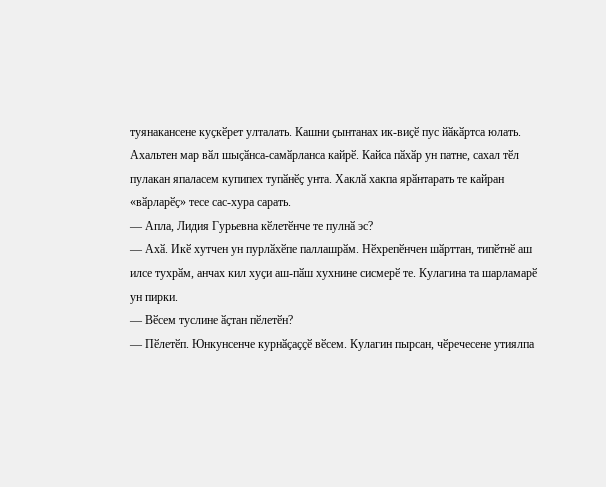туянакансене куҫкӗрет улталать. Кашни ҫынтанах ик-виҫӗ пус йӑкӑртса юлать. Ахальтен мар вӑл шыҫӑнса-самӑрланса кайрӗ. Кайса пӑхӑр ун патне, сахал тӗл пулакан япаласем купипех тупӑнӗҫ унта. Хаклӑ хакпа ярӑнтарать те кайран «вӑрларӗҫ» тесе сас-хура сарать.
— Апла, Лидия Гурьевна кӗлетӗнче те пулнӑ эс?
— Ахӑ. Икӗ хутчен ун пурлӑхӗпе паллашрӑм. Нӗхрепӗнчен шӑрттан, типӗтнӗ аш илсе тухрӑм, анчах кил хуҫи аш-пӑш хухнине сисмерӗ те. Кулагина та шарламарӗ ун пирки.
— Вӗсем туслине ӑҫтан пӗлетӗн?
— Пӗлетӗп. Юнкунсенче курнӑҫаҫҫӗ вӗсем. Кулагин пырсан, чӗречесене утиялпа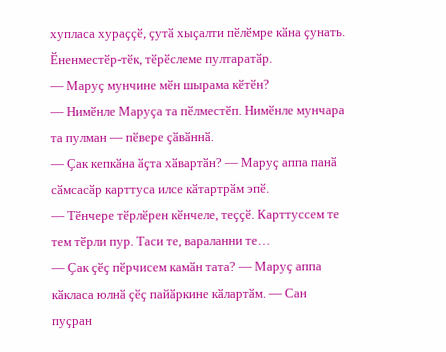хупласа хураҫҫӗ, ҫутӑ хыҫалти пӗлӗмре кӑна ҫунать. Ӗненместӗр-тӗк, тӗрӗслеме пултаратӑр.
— Маруҫ мунчине мӗн шырама кӗтӗн?
— Нимӗнле Маруҫа та пӗлместӗп. Нимӗнле мунчара та пулман — пӗвере ҫӑвӑннӑ.
— Ҫак кепкӑна ӑҫта хӑвартӑн? — Маруҫ аппа панӑ сӑмсасӑр карттуса илсе кӑтартрӑм эпӗ.
— Тӗнчере тӗрлӗрен кӗнчеле, теҫҫӗ. Карттуссем те тем тӗрли пур. Таси те, вараланни те…
— Ҫак ҫӗҫ пӗрчисем камӑн тата? — Маруҫ аппа кӑкласа юлнӑ ҫӗҫ пайӑркине кӑлартӑм. ― Сан пуҫран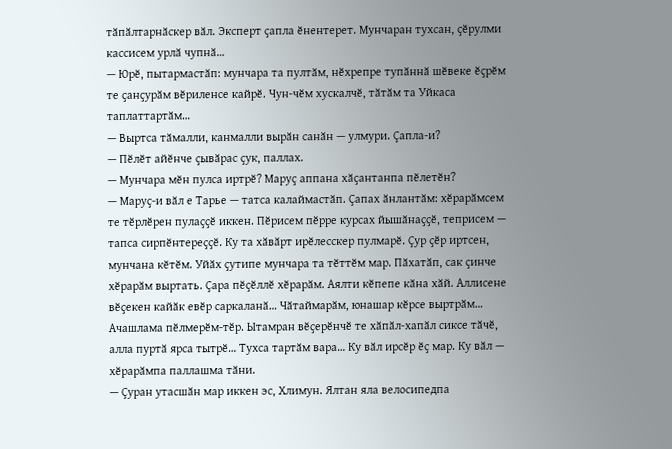тӑпӑлтарнӑскер вӑл. Эксперт ҫапла ӗнентерет. Мунчаран тухсан, ҫӗрулми кассисем урлӑ чупнӑ…
— Юрӗ, пытармастӑп: мунчара та пултӑм, нӗхрепре тупӑннӑ шӗвеке ӗҫрӗм те ҫанҫурӑм вӗриленсе кайрӗ. Чун-чӗм хускалчӗ, тӑтӑм та Уйкаса таплаттартӑм…
— Выртса тӑмалли, канмалли вырӑн санӑн — улмури. Ҫапла-и?
— Пӗлӗт айӗнче ҫывӑрас ҫук, паллах.
— Мунчара мӗн пулса иртрӗ? Маруҫ аппана хӑҫантанпа пӗлетӗн?
— Маруҫ-и вӑл е Тарье — татса калаймастӑп. Ҫапах ӑнлантӑм: хӗрарӑмсем те тӗрлӗрен пулаҫҫӗ иккен. Пӗрисем пӗрре курсах йышӑнаҫҫӗ, теприсем — тапса сирпӗнтереҫҫӗ. Ку та хӑвӑрт ирӗлесскер пулмарӗ. Ҫур ҫӗр иртсен, мунчана кӗтӗм. Уйӑх ҫутипе мунчара та тӗттӗм мар. Пӑхатӑп, сак ҫинче хӗрарӑм выртать. Ҫара пӗҫӗллӗ хӗрарӑм. Аялти кӗпепе кӑна хӑй. Аллисене вӗҫекен кайӑк евӗр саркаланӑ… Чӑтаймарӑм, юнашар кӗрсе выртрӑм… Ачашлама пӗлмерӗм-тӗр. Ытамран вӗҫерӗнчӗ те хӑпӑл-хапӑл сиксе тӑчӗ, алла пуртӑ ярса тытрӗ… Тухса тартӑм вара… Ку вӑл ирсӗр ӗҫ мар. Ку вӑл — хӗрарӑмпа паллашма тӑни.
— Ҫуран утасшӑн мар иккен эс, Хлимун. Ялтан яла велосипедпа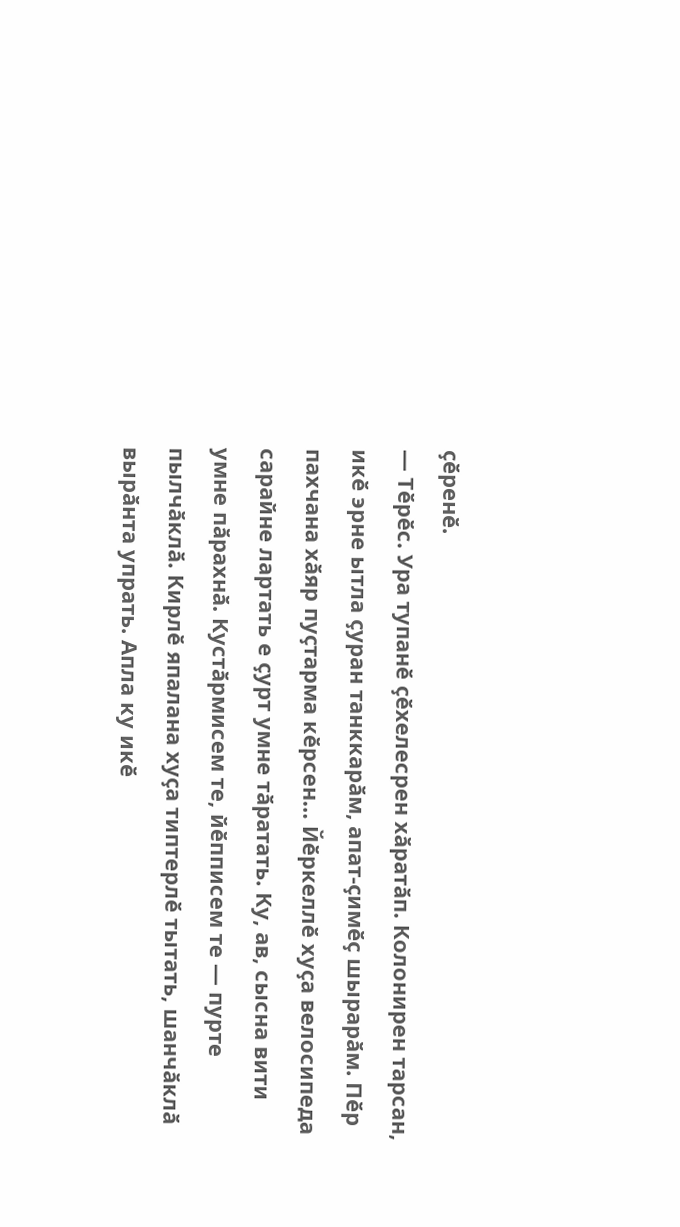ҫӗренӗ.
— Тӗрӗс. Ура тупанӗ ҫӗхелесрен хӑратӑп. Колонирен тарсан, икӗ эрне ытла ҫуран танккарӑм, апат-ҫимӗҫ шырарӑм. Пӗр пахчана хӑяр пуҫтарма кӗрсен… Йӗркеллӗ хуҫа велосипеда сарайне лартать е ҫурт умне тӑратать. Ку, ав, сысна вити умне пӑрахнӑ. Кустӑрмисем те, йӗпписем те — пурте пылчӑклӑ. Кирлӗ япалана хуҫа типтерлӗ тытать, шанчӑклӑ вырӑнта упрать. Апла ку икӗ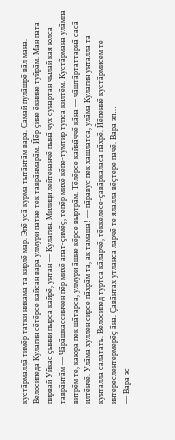кустӑрмаллӑ тимӗр татки никама та кирлӗ мар. Эпӗ усӑ курма тытӑнтӑм вара. Самай пулӑшрӗ вӑл мана. Велосипеда Кулагин сӗтӗрсе кайсан вара улмури патне тек таврӑнмарӑм. Йӗр ҫине ӗкнине туйрӑм. Ман пата пирвай Уйкас ҫынни пырса кайрӗ, унтан — Кулагин. Милици лейтенанчӗ пынӑ чух сунартан чылай кая юлса таврӑнтӑм — Чӑрӑшкассинчен пӗр михӗ апат-ҫимӗҫ, тепӗр михӗ кӗпе-тумтир тупса килтӗм. Кустӑрмана улӑмпа витрӗм те, каюра пек шӑтарса, улмури ӑшне кӗрсе выртрӑм. Тӗлӗрсе кайнӑччӗ кӑна — чӑштӑртаттарнӑ сасӑ илтӗнчӗ. Улӑма хуллен сирсе пӑхрӑм та, ак тамаша! — пӑравус пек хашлатса, улӑма Кулагин унталла та кунталла салатать. Велосипед туртса кӑларчӗ, тӗккелесе-ҫавӑркаласа пӑхрӗ. Йӗпеннӗ кустӑрмисем те интереслентермерӗҫ ӑна. Ҫавӑнтах утланса ларчӗ те ялалла вӗҫтере пачӗ. Вара эп…
— Вара эс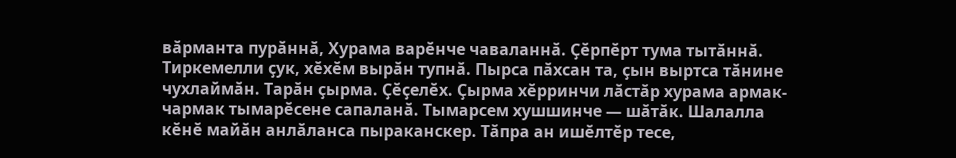вӑрманта пурӑннӑ, Хурама варӗнче чаваланнӑ. Ҫӗрпӗрт тума тытӑннӑ. Тиркемелли ҫук, хӗхӗм вырӑн тупнӑ. Пырса пӑхсан та, ҫын выртса тӑнине чухлаймӑн. Тарӑн ҫырма. Ҫӗҫелӗх. Ҫырма хӗрринчи лӑстӑр хурама армак-чармак тымарӗсене сапаланӑ. Тымарсем хушшинче — шӑтӑк. Шалалла кӗнӗ майӑн анлӑланса пыраканскер. Тӑпра ан ишӗлтӗр тесе,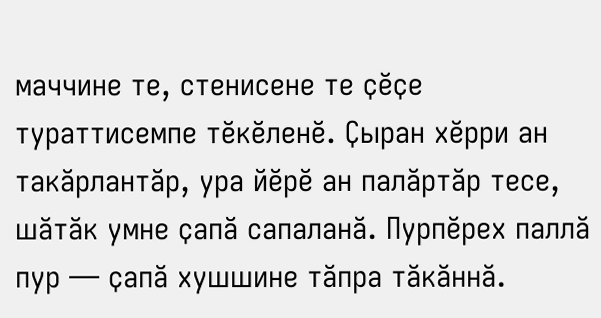маччине те, стенисене те ҫӗҫе тураттисемпе тӗкӗленӗ. Ҫыран хӗрри ан такӑрлантӑр, ура йӗрӗ ан палӑртӑр тесе, шӑтӑк умне ҫапӑ сапаланӑ. Пурпӗрех паллӑ пур — ҫапӑ хушшине тӑпра тӑкӑннӑ.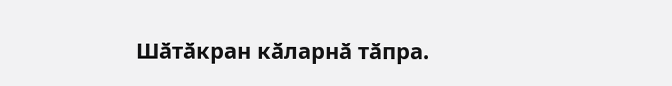Шӑтӑкран кӑларнӑ тӑпра.